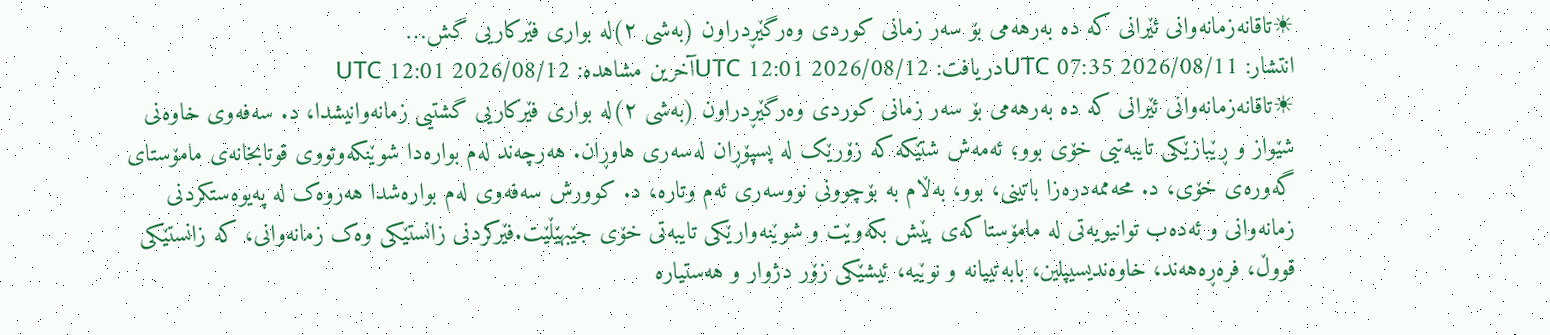☀تاقانەزمانەوانی ئێرانی کە دە بەرهەمی بۆ سەر زمانی کوردی وەرگێڕدراون (بەشی ۲)لە بواری فێرکاریی گش…
انتشار: 2026/08/11 07:35 UTCدریافت: 2026/08/12 12:01 UTCآخرین مشاهده: 2026/08/12 12:01 UTC
☀تاقانەزمانەوانی ئێرانی کە دە بەرهەمی بۆ سەر زمانی کوردی وەرگێڕدراون (بەشی ۲)لە بواری فێرکاریی گشتیی زمانەوانیشدا، د. سەفەوی خاوەنی شێواز و ڕێبازێکی تایبەتیی خۆی بوو؛ ئەمەش شتێکە کە زۆرێک لە پسپۆڕان لەسەری هاوڕان. هەرچەند لەم بوارەدا شوێنکەوتووی قوتابخانەی مامۆستای گەورەی خۆی، د. محەممەدرەزا باتینی، بوو، بەڵام بە بۆچوونی نووسەری ئەم وتارە، د. کوورش سەفەوی لەم بوارەشدا هەروەک لە پەیوەستکردنی زمانەوانی و ئەدەب توانیویەتی لە مامۆستاکەی پێش بکەوێت و شوێنەوارێکی تایبەتی خۆی جێبهێڵێت.فێرکردنی زانستێکی وەک زمانەوانی، کە زانستێکی قووڵ، فرەڕەهەند، خاوەندیسیپلین، بابەتییانە و نوێیە، ئیشێکی زۆر دژوار و هەستیارە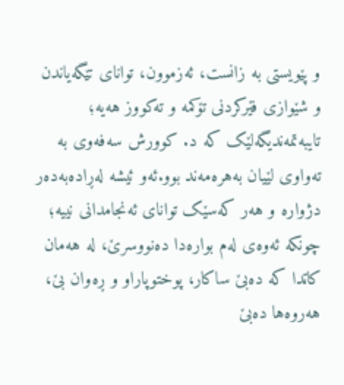و پێویستی بە زانست، ئەزموون، توانای تێگەیاندن و شێوازی فێرکردنی تۆکمە و تەکووز هەیە؛ تایبەتمەندیگەلێک کە د. کوورش سەفەوی بە تەواوی لێیان بەهرەمەند بوو.ئەو ئیشە لەڕادەبەدەر دژوارە و هەر کەسێک توانای ئەنجامدانی نییە؛ چونکە ئەوەی لەم بوارەدا دەنووسرێ، لە هەمان کاتدا کە دەبێ ساکار، پوختوپاراو و ڕەوان بێ، هەروەها دەبێ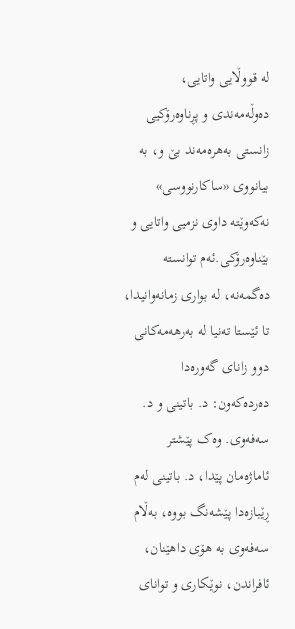لە قووڵایی واتایی، دەوڵەمەندی و پڕناوەرۆکیی زانستی بەهرەمەند بێ و، بە بیانووی «ساکارنووسی» نەکەوێتە داوی نزمیی واتایی و بێناوەرۆکی.ئەم توانستە دەگمەنە، لە بواری زمانەوانیدا، تا ئێستا تەنیا لە بەرهەمەکانی دوو زانای گەورەدا دەردەکەون: د. باتینی و د. سەفەوی. وەک پێشتر ئاماژەمان پێدا، د. باتینی لەم ڕێبازەدا پێشەنگ بووە، بەڵام سەفەوی بە هۆی داهێنان، ئافراندن، نوێکاری و توانای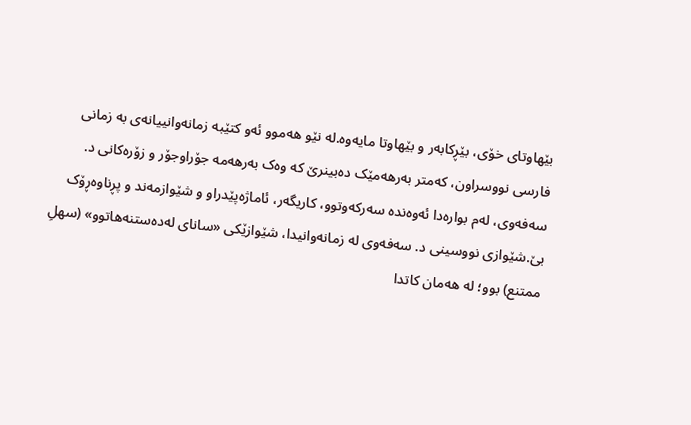بێهاوتای خۆی، بێڕکابەر و بێهاوتا مایەوە.لە نێو هەموو ئەو کتێبە زمانەوانییانەی بە زمانی فارسی نووسراون، کەمتر بەرهەمێک دەبینرێ کە وەک بەرهەمە جۆراوجۆر و زۆرەکانی د. سەفەوی، لەم بوارەدا ئەوەندە سەرکەوتوو، کاریگەر، ئاماژەپێدراو و شێوازمەند و پڕناوەڕۆک بێ.شێوازی نووسینی د. سەفەوی لە زمانەوانیدا، شێوازێکی «سانای لەدەستنەهاتوو» (سهلِ ممتنع) بوو؛ لە هەمان کاتدا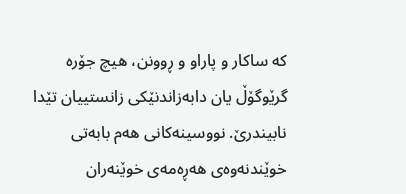کە ساکار و پاراو و ڕوونن، هیچ جۆرە گرێوگۆڵ یان دابەزاندنێکی زانستییان تێدا نابیندرێ. نووسینەکانی هەم بابەتی خوێندنەوەی هەڕەمەی خوێنەران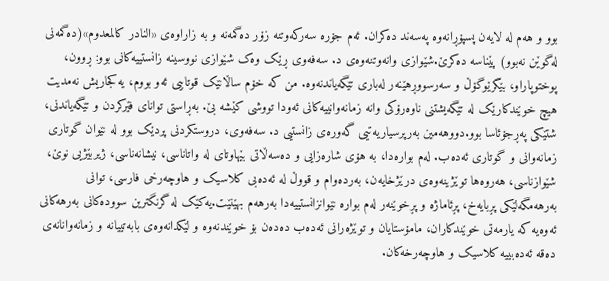بوو و هەم لە لایەن پسپۆڕانەوە پەسەند دەکران. ئەم جۆرە سەرکەوتنە زۆر دەگمەنە و بە زاراوەی «النادر کالمعدوم»(دەگمەنی لەگوێن نەبوو) پێناسە دەکرێ.شێوازی وانەوتنەوەی د. سەفەوی ڕێک وەک شێوازی نووسینە زانستییەکانی بوو: ڕوون، پوختوپاراو، بێگرێوگۆڵ و سەرسووڕهێنەر لەباری تێگەیاندنەوە. من کە خۆم ساڵانێک قوتابیی ئەو بووم، یەکجاریش نەمدیت هیچ خوێندکارێک لە تێگەیشتنی ناوەرۆکی وانە زمانەوانییەکانی ئەودا تووشی کێشە بێ. بەڕاستی توانای فێرکردن و تێگەیاندنی، شتێکی پەڕجۆئاسا بوو.دووهەمین بەرپرسیاریەتیی گەورەی زانستیی د. سەفەوی، دروستکردنی پردێک بوو لە نێوان گوتاری زمانەوانی و گوتاری ئەدەب. لەم بوارەدا، بە هۆی شارەزایی و دەسەڵاتی بێهاوتای لە واتاناسی، نیشانەناسی، ژیربێژیی نوێ، شێوازناسی، هەروەها توێژینەوەی درێژخایەن، بەردەوام و قووڵ لە ئەدەبی کلاسیک و هاوچەرخی فارسی، توانی بەرهەمگەلێکی پڕبایەخ، پڕئاماژە و پڕخوێنەر لەم بوارە نێوانزانستییەدا بەرهەم بهێنێت.یەکێک لە گرنگترین سوودەکانی بەرهەکانی ئەوەیە کە یارمەتی خوێندکاران، مامۆستایان و توێژەرانی ئەدەب دەدەن بۆ خوێندنەوە و لێکدانەوەی بابەتییانە و زمانەوانانەی دەقە ئەدەبییە کلاسیک و هاوچەرخەکان.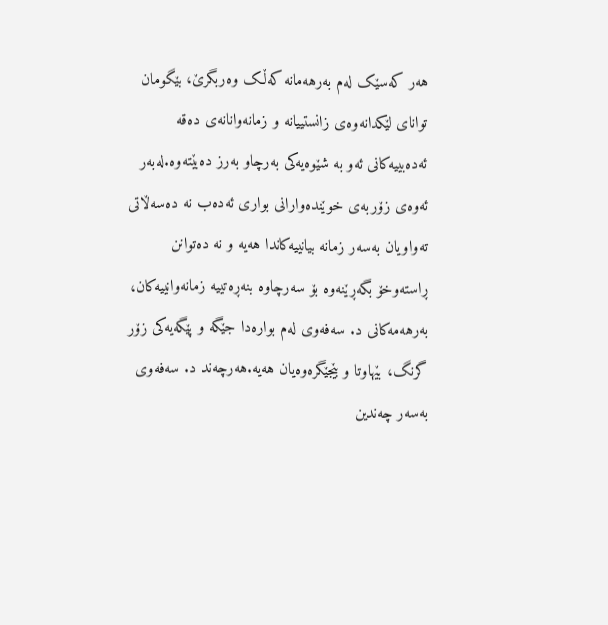هەر کەسێک لەم بەرهەمانە کەڵک وەربگرێ، بێگومان توانای لێکدانەوەی زانستییانە و زمانەوانانەی دەقە ئەدەبییەکانی ئەو بە شێوەیەکی بەرچاو بەرز دەبێتەوە.لەبەر ئەوەی زۆربەی خوێندەوارانی بواری ئەدەب نە دەسەڵاتی تەواویان بەسەر زمانە بیانییەکاندا هەیە و نە دەتوانن ڕاستەوخۆ بگەڕێنەوە بۆ سەرچاوە بنەڕەتییە زمانەوانییەکان، بەرهەمەکانی د. سەفەوی لەم بوارەدا جێگە و پێگەیەکی زۆر گرنگ، بێهاوتا و بێجێگرەوەیان هەیە.هەرچەند د. سەفەوی بەسەر چەندین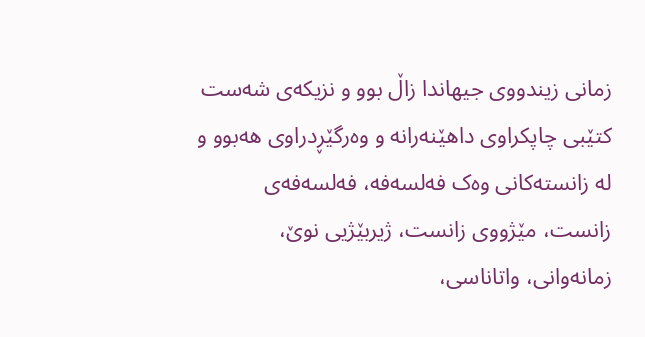زمانی زیندووی جیهاندا زاڵ بوو و نزیکەی شەست کتێبی چاپکراوی داهێنەرانە و وەرگێڕدراوی هەبوو و لە زانستەکانی وەک فەلسەفە، فەلسەفەی زانست، مێژووی زانست، ژیربێژیی نوێ، زمانەوانی، واتاناسی،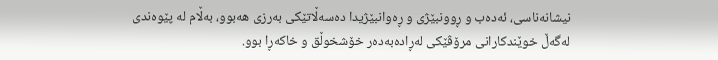نیشانەناسی، ئەدەب و ڕوونبێژی و ڕەوانبێژیدا دەسەڵاتێکی بەرزی هەبوو، بەڵام لە پێوەندی لەگەڵ خوێندکارانی مرۆڤێکی لەڕادەبەدەر خۆشخوڵق و خاکەڕا بوو.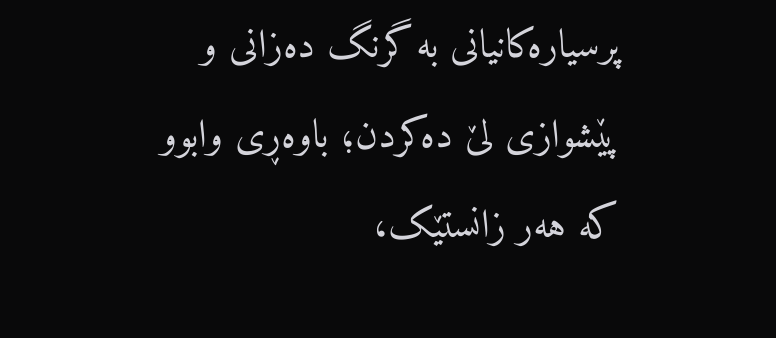پرسیارەکانیانی بە گرنگ دەزانی و پێشوازی لێ دەکردن؛ باوەڕی وابوو کە هەر زانستێک،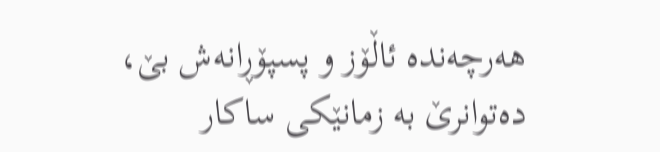هەرچەندە ئاڵۆز و پسپۆڕانەش بێ، دەتوانرێ بە زمانێکی ساکار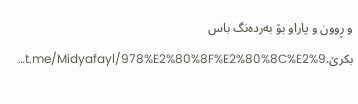و ڕوون و پاراو بۆ بەردەنگ باس بکرێ.t.me/Midyafayl/978%E2%80%8F%E2%80%8C%E2%9…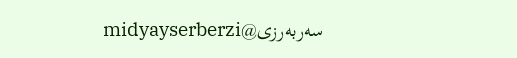سەربەرزی@midyayserberzi